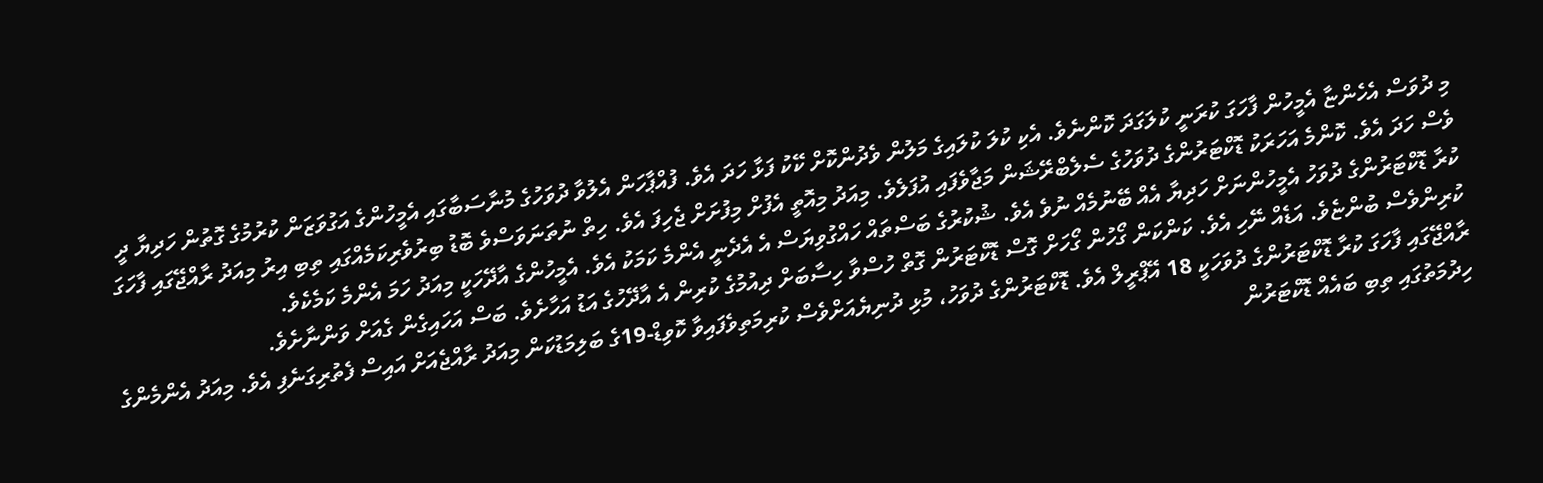މި ދުވަސް އެހެންޏާ އެމީހުން ފާހަގަ ކުރަނީ ކުލަގަދަ ކޮންނެވެ. އެކި ކުލަ ކުލައިގެ މަލުން ވެދުންކޮށް ކޭކު ފަޅާ ހަދަ އެވެ. ފުއްޕާހަން އެލުވާ ދުވަހުގެ މުނާސަބާގައި އެމީހުންގެ އަގުވަޒަން ކުރުމުގެ ގޮތުން ހަދިޔާ ދީ ވެސް ހަދަ އެވެ. ކޮންމެ އަހަރަކު ޑޮކްޓަރުންގެ ދުވަހުގެ ސެލެބްރޭޝަން މަޖާވެފައި އުފަލެވެ. މިއަދު މިއޮތީ އެފުށް މިފުށަށް ޖެހިފަ އެވެ. ހިތް ނުތަނަވަސްވެ ބޮޑު ބިރުވެރިކަމެއްގައި ތިބި އިރު މިއަދު ރާއްޖޭގައި ފާހަގަ ކުރާ ޑޮކްޓަރުންގެ ދުވަހު އެމީހުންނަށް ހަދިޔާ އެއް ބޭނުމެއް ނުވެ އެވެ. ޝުކުރުގެ ބަސްތައް ހައްގުވިޔަސް އެ އެދެނީ އެންމެ ކަމަކު އެވެ. އެމީހުންގެ އާދޭހަކީ މިއަދު ހަމަ އެންމެ ކަމެކެވެ.
ކުރިންވެސް ބުންޏެވެ. އަޑެއް ނޭހި އެވެ. ކަންކަން ގޯހުން ގޯހަށް ގޮސް ޑޮކްޓަރުން ގޮތް ހުސްވާ ހިސާބަށް ދިއުމުގެ ކުރިން އެ އާދޭހުގެ އަޑު އަހާށެވެ. ބަސް އަހައިގެން ގެއަށް ވަންނާށެވެ.
ރާއްޖޭގައި ފާހަގަ ކުރާ ޑޮކްޓަރުންގެ ދުވަހަކީ 18 އޭޕްރީލް އެވެ. ޑޮކްޓަރުންގެ ދުވަހު، މުޅި ދުނިޔެއަށްވެސް ކުރިމަތިވެފައިވާ ކޮވިޑް-19ގެ ބަލިމަޑުކަން މިއަދު ރާއްޖެއަށް އައިސް ފެތުރިގަނެފި އެވެ. މިއަދު އެންމެންގެ ހިދުމަތުގައި ތިބި ބައެއް ޑޮކްޓަރުން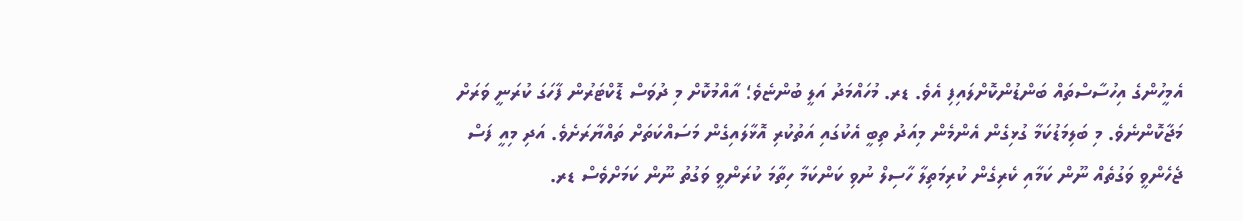އެމީހުންގެ އިހުސާސްތައް ބަންޑުންކޮށްލައިފި އެވެ. ޑރ. މުހައްމަދު އަލީ ބުންޏެވެ؛ އާއްމުކޮށް މި ދުވަސް ޑޮކްޓަރުން ފާހަގަ ކުރަނީ ވަރަށް މަޖާކޮންނެވެ. މި ބަލިމަޑުކަމާ ގުޅިގެން އެންމެން މިއަދު ތިބީ އެކުގައި އަތުކުރި އޮޅާލައިގެން މަސައްކަތަށް ތައްޔާރަށެވެ. އަދި މިއީ ފަސް ޖެހެންވީ ވަގުތެއް ނޫން ކަމާއި ކެރިގެން ކުރިމަތިލާ ހާސިލް ނުވި ކަންކަމާ ހިތާމަ ކުރަންވީ ވަގުތު ނޫން ކަމަށްވެސް ޑރ.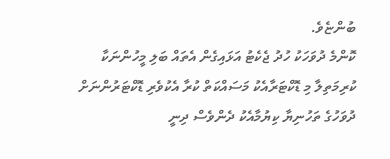ބުންޏެވެ.
ކޮންމެ ދުވަހަކު ހުދު ޖެކެޓު އަޅައިގެން އެތައް ބަލި މީހުންނަކާ ކުރިމަތިލާ މި ޑޮކްޓަރާއެކު މަސައްކަތް ކުރާ އެކުވެރި ޑޮކްޓަރުންނަށް ދުވަހުގެ ތަހުނިޔާ ކިޔުމާއެކު ދެންވެސް ދިނީ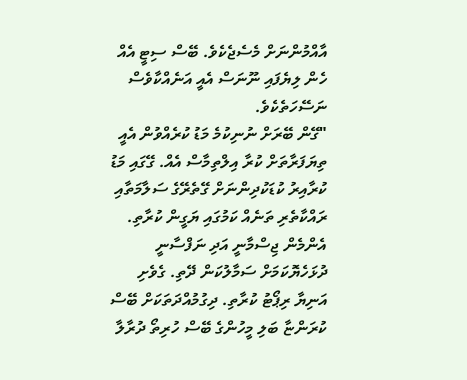އާއްމުންނަށް މެސެޖެކެވެ. ބޭސް ސިޓީ އެއް ހެން ލިޔެފައި ނޫނަސް އެއީ އަނެއްކާވެސް ނަސޭހަތެކެވެ.
"ގޭން ބޭރަށް ނުނިކުމެ މަޑު ކުރެއްވުން އެއީ ތިޔަފަރާތަށް ކުރާ އިލްތިމާސް އެއް. ގޭގައި މަޑު ކުރާއިރު ކުޑަކުދިންނަށް ގޭތެރޭގެ ސަލާމަތާއި ރައްކާތެރި ތަނެއް ކަމުގައި ޔަގީން ކުރާތި. އެންމެން ޖިސްމާނީ އަދި ނަފްސާނީ ދުޅަހެޔޮކަމަށް ސަމާލުކަން ދޭތި. ގެވެށި އަނިޔާ ރިޕޯޓު ކުރާތި. ދިގުމުއްދަތަކަށް ބޭސް ކުރަންޏާ ބަލި މީހުންގެ ބޭސް ހުރިތޯ ދުރާލާ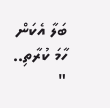ބަލާ އެކަން ހާމަ ކުރާތި.. "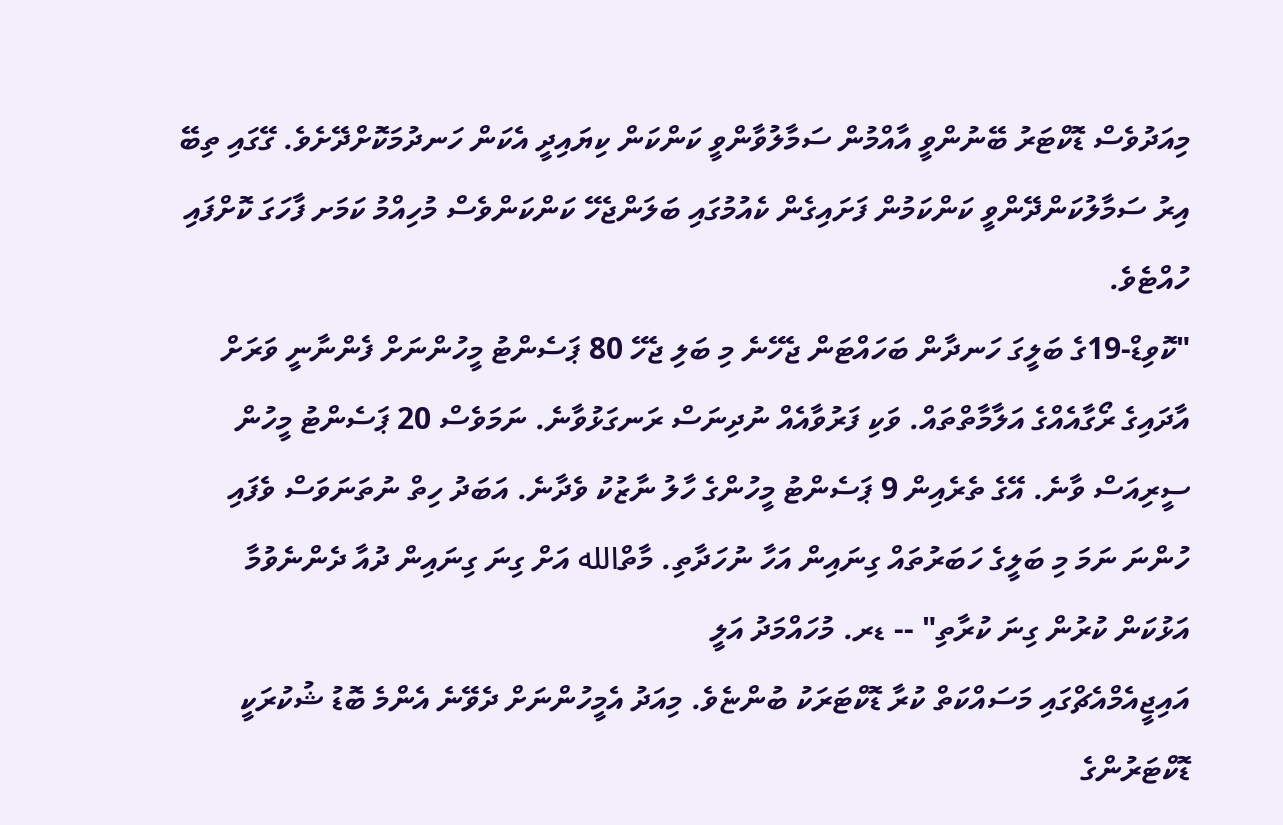މިއަދުވެސް ޑޮކްޓަރު ބޭނުންވީ އާއްމުން ސަމާލުވާންވީ ކަންކަން ކިޔައިދީ އެކަން ހަނދުމަކޮށްދޭށެވެ. ގޭގައި ތިބޭ އިރު ސަމާލުކަންދޭންވީ ކަންކަމުން ފަށައިގެން ކެއުމުގައި ބަލަންޖެހޭ ކަންކަންވެސް މުހިއްމު ކަމަށ ފާހަގަ ކޮށްފައި ހުއްޓެވެ.
"ކޮވިޑް-19ގެ ބަލީގަ ހަނދާން ބަހައްޓަން ޖެހޭނެ މި ބަލި ޖެހޭ 80 ޕަސެންޓު މީހުންނަށް ފެންނާނީ ވަރަށް އާދައިގެ ރޯގާއެއްގެ އަލާމާތްތައް. ވަކި ފަރުވާއެއް ނުދިނަސް ރަނގަޅުވާނެ. ނަމަވެސް 20 ޕަސެންޓު މީހުން ސީރިއަސް ވާނެ. އޭގެ ތެރެއިން 9 ޕަސެންޓު މީހުންގެ ހާލު ނާޒުކު ވެދާނެ. އަބަދު ހިތް ނުތަނަވަސް ވެފައި ހުންނަ ނަމަ މި ބަލީގެ ހަބަރުތައް ގިނައިން އަހާ ނުހަދާތި. މާތްالله އަށް ގިނަ ގިނައިން ދުއާ ދެންނެވުމާ އަޅުކަން ކުރުން ގިނަ ކުރާތި" -- ޑރ. މުހައްމަދު އަލީ
އައިޖީއެމްއެޗްގައި މަސައްކަތް ކުރާ ޑޮކްޓަރަކު ބުންޏެވެ. މިއަދު އެމީހުންނަށް ދެވޭނެ އެންމެ ބޮޑު ޝުކުރަކީ ޑޮކްޓަރުންގެ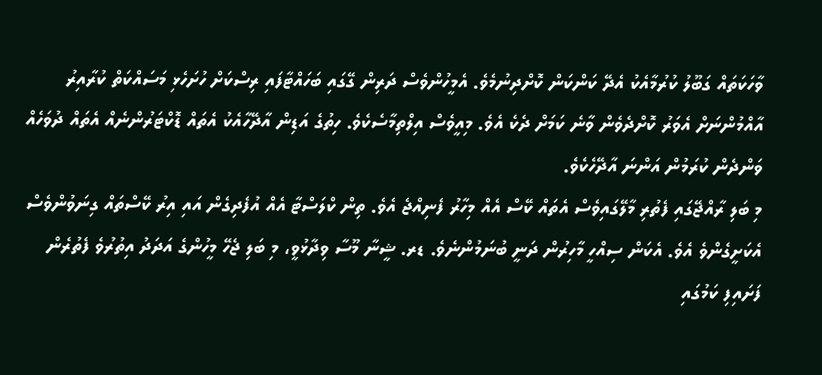ވާހަކަތައް ގަބޫލު ކުރުމާއެކު އެދޭ ކަންކަން ކޮށްދިނުމެވެ. އެމީހުންވެސް ދަރިން ގޭގައި ބަހައްޓާފައި ރިސްކަށް ހުށަހެޅި މަސައްކަތް ކުރާއިރު އާއްމުންނަށް އެވަރު ކޮށްދެވެން ވާނެ ކަމަށް ދެކެ އެވެ. މިއީވެސް އިލްތިމާސެކެވެ. ހިތުގެ އަޑިން އާދޭހާއެކު އެތައް ޑޮކްޓަރުންނެއް އެތައް ދުވަހެއް ވަންދެން ކުރަމުން އަންނަ އާދޭހެކެވެ.
މި ބަލި ރާއްޖޭގައި ފެތުރި މާލޭގައިވެސް އެތައް ކޭސް އެއް މިހާރު ފެނިއްޖެ އެވެ. ތިން ކްލަސްޓާ އެއް އުފެދިގެން އައި އިރު ކޭސްތައް ގިނަވުންވެސް އެކަށީގެންވެ އެވެ. އެކަން ސިއްހީ މާހިރުން ދަނީ ބުނަމުންނެވެ. ޑރ. ޝީނާ މޫސާ ވިދާޅުވީ، މި ބަލި ޖެހޭ މީހުންގެ އަދަދު އިތުރުވެ ފެތުރެން ފަށައިފި ކަމުގައި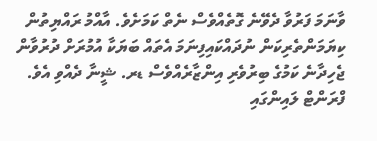ވާނަމަ ފަރުވާ ދެވޭނެ ގޮތެއްވެސް ނެތް ކަމަށެވެ. އާއްމު ރައްޔިތުން ކިޔަމަންތެރިކަން ނުދައްކައިފިނަމަ އެތައް ބަޔަކާ އުމުރަށް ދުރުވާން ޖެހިދާނެ ކަމުގެ ބިރުވެރި އިންޒާރެއްވެސް ޑރ. ޝީނާ ދެއްވި އެވެ.
ފްރަންޓް ލައިންގައި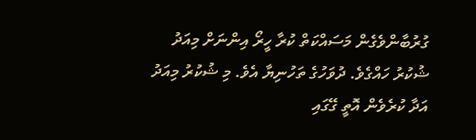ގުރުބާންވެގެން މަސައްކަތް ކުރާ ހީރޯ އިންނަށް މިއަދު ޝުކުރު ހައްގެވެ. ދުވަހުގެ ތަހުނިޔާ އެވެ. މި ޝުކުރު މިއަދު އަދާ ކުރެވެން އޮތީ ގޭގައި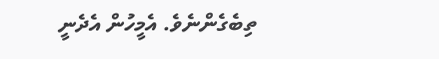ތިބެގެންނެވެ. އެމީހުން އެދެނީ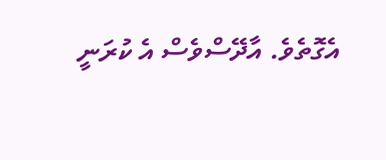އެގޮތެވެ. އާދޭސްވެސް އެ ކުރަނީ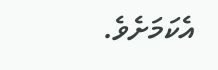އެކަމަށެވެ.